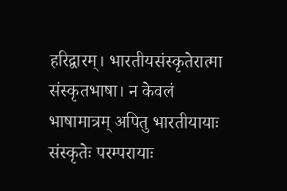हरिद्वारम्। भारतीयसंस्कृतेरात्मा संस्कृतभाषा। न केवलं भाषामात्रम् अपितु भारतीयायाः संस्कृतेः परम्परायाः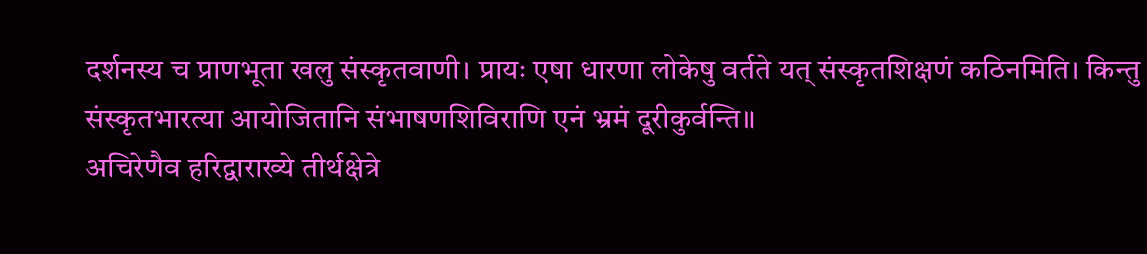दर्शनस्य च प्राणभूता खलु संस्कृतवाणी। प्रायः एषा धारणा लोकेषु वर्तते यत् संस्कृतशिक्षणं कठिनमिति। किन्तु संस्कृतभारत्या आयोजितानि संभाषणशिविराणि एनं भ्रमं दूरीकुर्वन्ति॥
अचिरेणैव हरिद्वाराख्ये तीर्थक्षेत्रे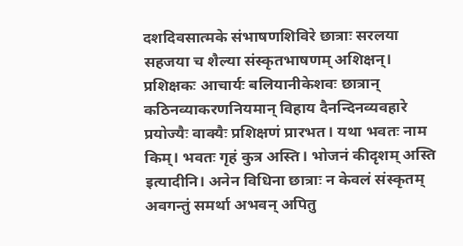दशदिवसात्मके संभाषणशिविरे छात्राः सरलया सहजया च शैल्या संस्कृतभाषणम् अशिक्षन्। प्रशिक्षकः आचार्यः बलियानीकेशवः छात्रान् कठिनव्याकरणनियमान् विहाय दैनन्दिनव्यवहारे प्रयोज्यैः वाक्यैः प्रशिक्षणं प्रारभत। यथा भवतः नाम किम्। भवतः गृहं कुत्र अस्ति। भोजनं कीदृशम् अस्ति इत्यादीनि। अनेन विधिना छात्राः न केवलं संस्कृतम् अवगन्तुं समर्था अभवन् अपितु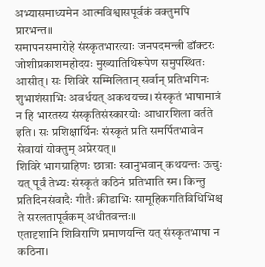अभ्यासमाध्यमेन आत्मविश्वासपूर्वकं वक्तुमपि प्रारभन्त॥
समापनसमारोहे संस्कृतभारत्याः जनपदमन्त्री डॉक्टरः जोशीप्रकाशमहोदयः मुख्यातिथिरूपेण समुपस्थितः आसीत्। सः शिविरे सम्मिलितान् सर्वान् प्रतिभगिनः शुभाशंसाभिः अवर्धयत् अकथयच्च। संस्कृतं भाषामात्रं न हि भारतस्य संस्कृतिसंस्कारयोः आधारशिला वर्तते इति। सः प्रशिक्षार्थिनः संस्कृतं प्रति समर्पितभावेन सेवायां योक्तुम् अप्रेरयत्॥
शिविरे भागग्राहिणः छात्राः स्वानुभवान् कथयन्तः ऊचुः यत् पूर्वं तेभ्यः संस्कृतं कठिनं प्रतिभाति स्म। किन्तु प्रतिदिनसंवादैः गीतैः क्रीडाभिः सामूहिकगतिविधिभिश्च ते सरलतापूर्वकम् अधीतवन्तः॥
एतादृशानि शिविराणि प्रमाणयन्ति यत् संस्कृतभाषा न कठिना।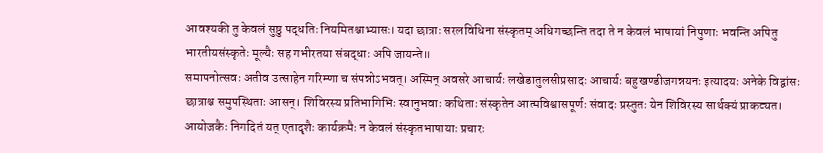आवश्यकी तु केवलं सुष्ठु पद्धतिः नियमितश्चाभ्यासः। यदा छात्राः सरलविधिना संस्कृतम् अधिगच्छन्ति तदा ते न केवलं भाषायां निपुणाः भवन्ति अपितु भारतीयसंस्कृतेः मूल्यैः सह गभीरतया संबद्धाः अपि जायन्ते॥
समापनोत्सवः अतीव उत्साहेन गरिम्णा च संपन्नोऽभवत्। अस्मिन् अवसरे आचार्यः लखेडातुलसीप्रसादः आचार्यः बहुखण्डीजगन्नयनः इत्यादयः अनेके विद्वांसः छात्राश्च समुपस्थिताः आसन्। शिविरस्य प्रतिभागिभिः स्वानुभवाः कथिताः संस्कृतेन आत्मविश्वासपूर्णः संवादः प्रस्तुतः येन शिविरस्य सार्थक्यं प्राकट्यत। आयोजकैः निगदितं यत् एतादृशैः कार्यक्रमैः न केवलं संस्कृतभाषायाः प्रचारः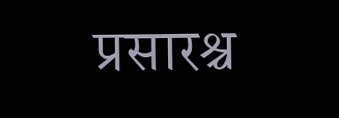प्रसारश्च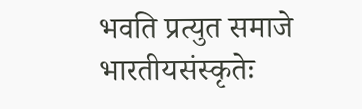भवति प्रत्युत समाजे भारतीयसंस्कृतेः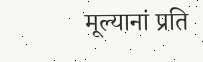मूल्यानां प्रति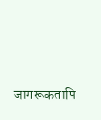जागरूकतापि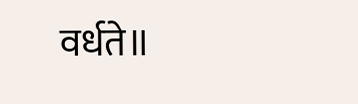वर्धते॥